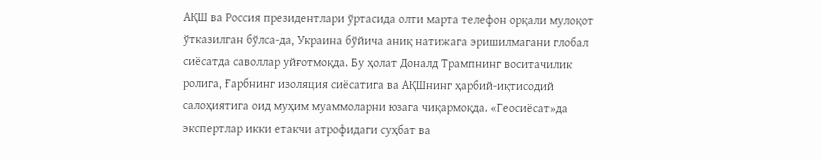АҚШ ва Россия президентлари ўртасида олти марта телефон орқали мулоқот ўтказилган бўлса-да, Украина бўйича аниқ натижага эришилмагани глобал сиёсатда саволлар уйғотмоқда. Бу ҳолат Доналд Трампнинг воситачилик ролига, Ғарбнинг изоляция сиёсатига ва АҚШнинг ҳарбий-иқтисодий салоҳиятига оид муҳим муаммоларни юзага чиқармоқда. «Геосиёсат»да экспертлар икки етакчи атрофидаги суҳбат ва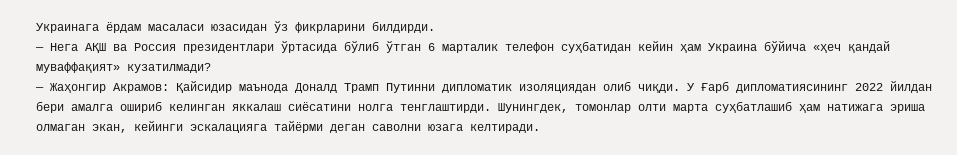Украинага ёрдам масаласи юзасидан ўз фикрларини билдирди.
— Нега АҚШ ва Россия президентлари ўртасида бўлиб ўтган 6 марталик телефон суҳбатидан кейин ҳам Украина бўйича «ҳеч қандай муваффақият» кузатилмади?
— Жаҳонгир Акрамов: Қайсидир маънода Доналд Трамп Путинни дипломатик изоляциядан олиб чиқди. У Ғарб дипломатиясининг 2022 йилдан бери амалга ошириб келинган яккалаш сиёсатини нолга тенглаштирди. Шунингдек, томонлар олти марта суҳбатлашиб ҳам натижага эриша олмаган экан, кейинги эскалацияга тайёрми деган саволни юзага келтиради.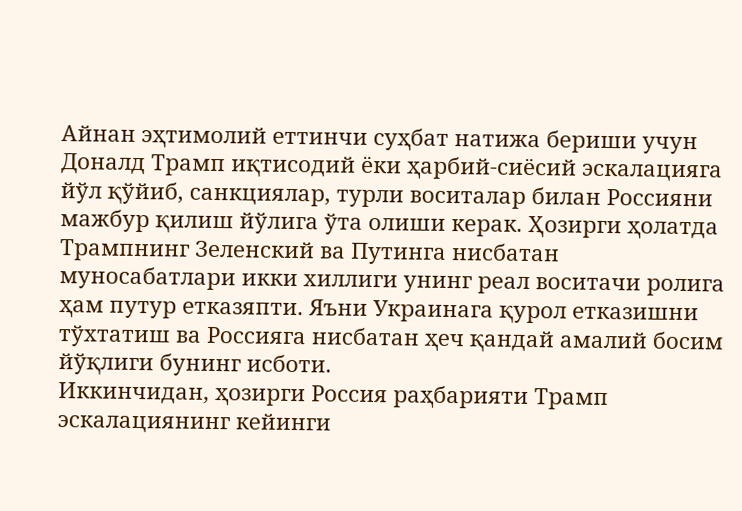Айнан эҳтимолий еттинчи суҳбат натижа бериши учун Доналд Трамп иқтисодий ёки ҳарбий-сиёсий эскалацияга йўл қўйиб, санкциялар, турли воситалар билан Россияни мажбур қилиш йўлига ўта олиши керак. Ҳозирги ҳолатда Трампнинг Зеленский ва Путинга нисбатан муносабатлари икки хиллиги унинг реал воситачи ролига ҳам путур етказяпти. Яъни Украинага қурол етказишни тўхтатиш ва Россияга нисбатан ҳеч қандай амалий босим йўқлиги бунинг исботи.
Иккинчидан, ҳозирги Россия раҳбарияти Трамп эскалациянинг кейинги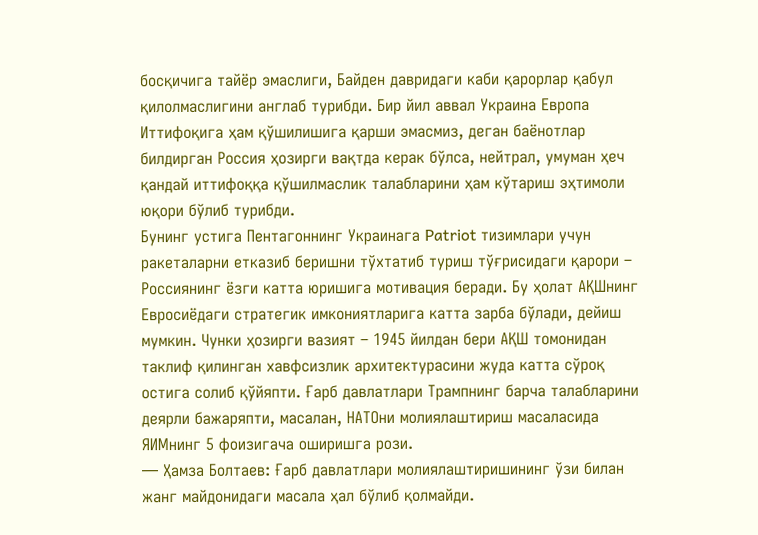босқичига тайёр эмаслиги, Байден давридаги каби қарорлар қабул қилолмаслигини англаб турибди. Бир йил аввал Украина Европа Иттифоқига ҳам қўшилишига қарши эмасмиз, деган баёнотлар билдирган Россия ҳозирги вақтда керак бўлса, нейтрал, умуман ҳеч қандай иттифоққа қўшилмаслик талабларини ҳам кўтариш эҳтимоли юқори бўлиб турибди.
Бунинг устига Пентагоннинг Украинага Patriot тизимлари учун ракеталарни етказиб беришни тўхтатиб туриш тўғрисидаги қарори – Россиянинг ёзги катта юришига мотивация беради. Бу ҳолат АҚШнинг Евросиёдаги стратегик имкониятларига катта зарба бўлади, дейиш мумкин. Чунки ҳозирги вазият – 1945 йилдан бери АҚШ томонидан таклиф қилинган хавфсизлик архитектурасини жуда катта сўроқ остига солиб қўйяпти. Ғарб давлатлари Трампнинг барча талабларини деярли бажаряпти, масалан, НАТОни молиялаштириш масаласида ЯИМнинг 5 фоизигача оширишга рози.
— Ҳамза Болтаев: Ғарб давлатлари молиялаштиришининг ўзи билан жанг майдонидаги масала ҳал бўлиб қолмайди.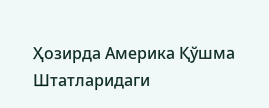Ҳозирда Америка Қўшма Штатларидаги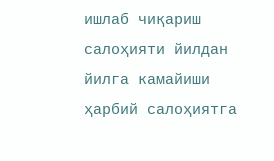ишлаб чиқариш салоҳияти йилдан йилга камайиши ҳарбий салоҳиятга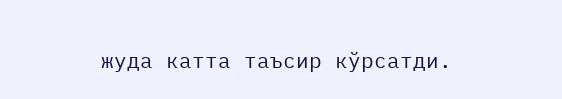жуда катта таъсир кўрсатди.